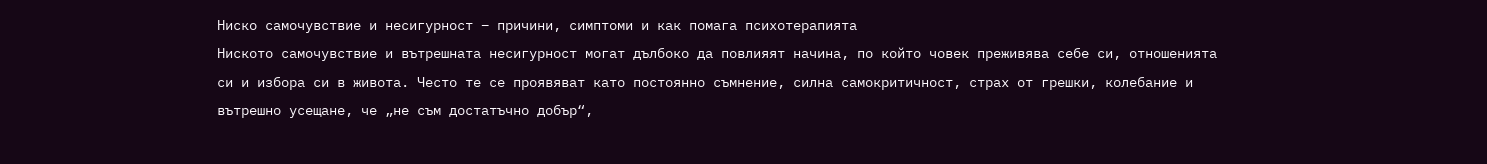Ниско самочувствие и несигурност – причини, симптоми и как помага психотерапията
Ниското самочувствие и вътрешната несигурност могат дълбоко да повлияят начина, по който човек преживява себе си, отношенията си и избора си в живота. Често те се проявяват като постоянно съмнение, силна самокритичност, страх от грешки, колебание и вътрешно усещане, че „не съм достатъчно добър“,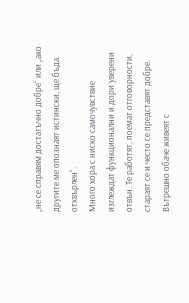„не се справям достатъчно добре“ или „ако другите ме опознаят истински, ще бъда отхвърлен“.
Много хора с ниско самочувствие изглеждат функционални и дори уверени отвън. Те работят, поемат отговорности, стараят се и често се представят добре. Вътрешно обаче живеят с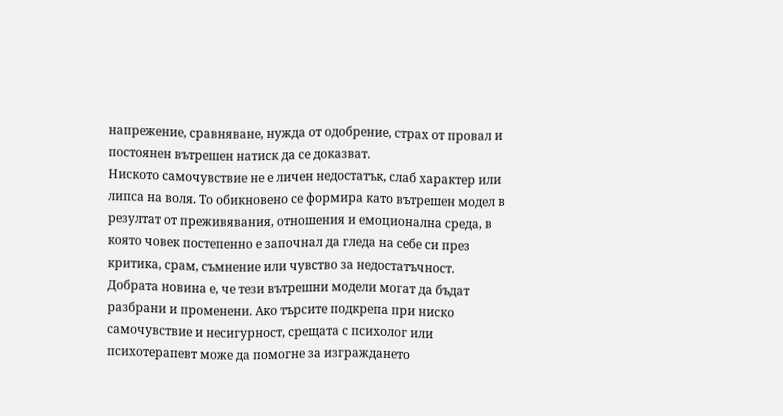напрежение, сравняване, нужда от одобрение, страх от провал и постоянен вътрешен натиск да се доказват.
Ниското самочувствие не е личен недостатък, слаб характер или липса на воля. То обикновено се формира като вътрешен модел в резултат от преживявания, отношения и емоционална среда, в която човек постепенно е започнал да гледа на себе си през критика, срам, съмнение или чувство за недостатъчност.
Добрата новина е, че тези вътрешни модели могат да бъдат разбрани и променени. Ако търсите подкрепа при ниско самочувствие и несигурност, срещата с психолог или психотерапевт може да помогне за изграждането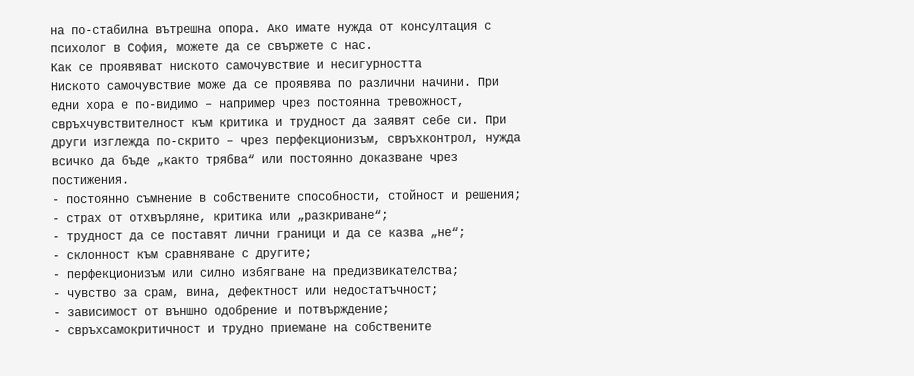на по-стабилна вътрешна опора. Ако имате нужда от консултация с психолог в София, можете да се свържете с нас.
Как се проявяват ниското самочувствие и несигурността
Ниското самочувствие може да се проявява по различни начини. При едни хора е по-видимо – например чрез постоянна тревожност, свръхчувствителност към критика и трудност да заявят себе си. При други изглежда по-скрито – чрез перфекционизъм, свръхконтрол, нужда всичко да бъде „както трябва“ или постоянно доказване чрез постижения.
- постоянно съмнение в собствените способности, стойност и решения;
- страх от отхвърляне, критика или „разкриване“;
- трудност да се поставят лични граници и да се казва „не“;
- склонност към сравняване с другите;
- перфекционизъм или силно избягване на предизвикателства;
- чувство за срам, вина, дефектност или недостатъчност;
- зависимост от външно одобрение и потвърждение;
- свръхсамокритичност и трудно приемане на собствените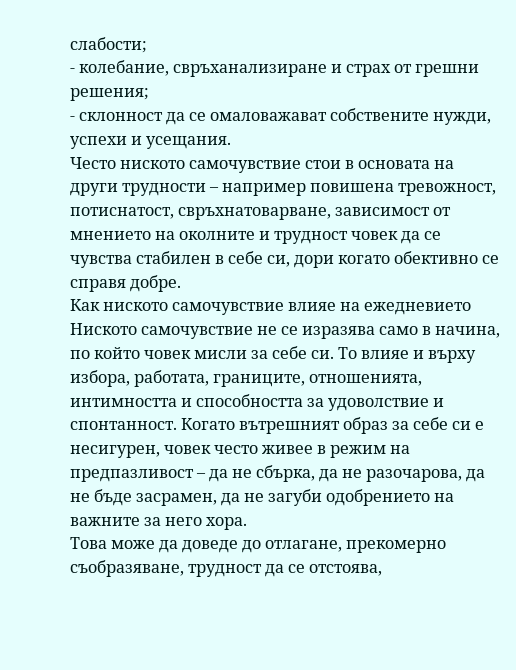слабости;
- колебание, свръханализиране и страх от грешни решения;
- склонност да се омаловажават собствените нужди, успехи и усещания.
Често ниското самочувствие стои в основата на други трудности – например повишена тревожност, потиснатост, свръхнатоварване, зависимост от мнението на околните и трудност човек да се чувства стабилен в себе си, дори когато обективно се справя добре.
Как ниското самочувствие влияе на ежедневието
Ниското самочувствие не се изразява само в начина, по който човек мисли за себе си. То влияе и върху избора, работата, границите, отношенията, интимността и способността за удоволствие и спонтанност. Когато вътрешният образ за себе си е несигурен, човек често живее в режим на предпазливост – да не сбърка, да не разочарова, да не бъде засрамен, да не загуби одобрението на важните за него хора.
Това може да доведе до отлагане, прекомерно съобразяване, трудност да се отстоява,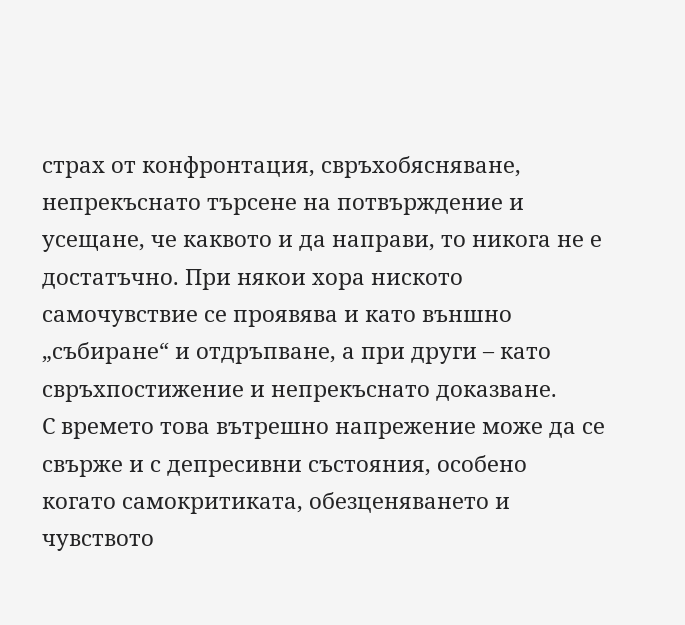страх от конфронтация, свръхобясняване, непрекъснато търсене на потвърждение и усещане, че каквото и да направи, то никога не е достатъчно. При някои хора ниското самочувствие се проявява и като външно „събиране“ и отдръпване, а при други – като свръхпостижение и непрекъснато доказване.
С времето това вътрешно напрежение може да се свърже и с депресивни състояния, особено когато самокритиката, обезценяването и чувството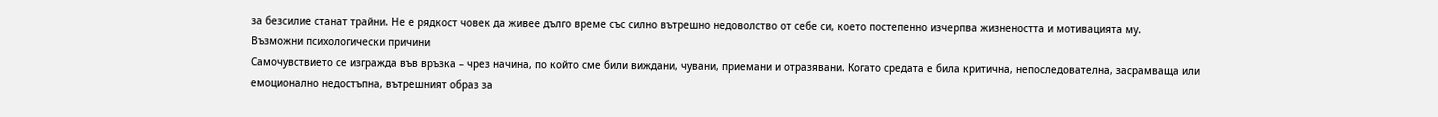за безсилие станат трайни. Не е рядкост човек да живее дълго време със силно вътрешно недоволство от себе си, което постепенно изчерпва жизнеността и мотивацията му.
Възможни психологически причини
Самочувствието се изгражда във връзка – чрез начина, по който сме били виждани, чувани, приемани и отразявани. Когато средата е била критична, непоследователна, засрамваща или емоционално недостъпна, вътрешният образ за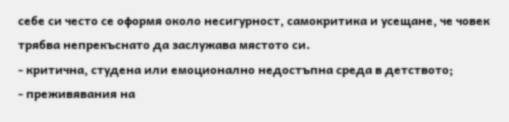себе си често се оформя около несигурност, самокритика и усещане, че човек трябва непрекъснато да заслужава мястото си.
- критична, студена или емоционално недостъпна среда в детството;
- преживявания на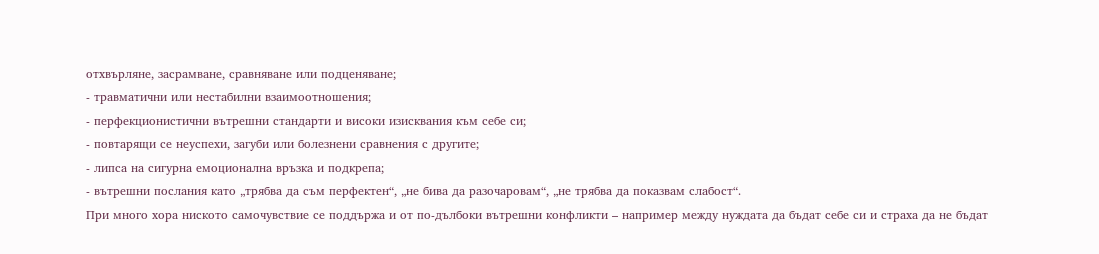отхвърляне, засрамване, сравняване или подценяване;
- травматични или нестабилни взаимоотношения;
- перфекционистични вътрешни стандарти и високи изисквания към себе си;
- повтарящи се неуспехи, загуби или болезнени сравнения с другите;
- липса на сигурна емоционална връзка и подкрепа;
- вътрешни послания като „трябва да съм перфектен“, „не бива да разочаровам“, „не трябва да показвам слабост“.
При много хора ниското самочувствие се поддържа и от по-дълбоки вътрешни конфликти – например между нуждата да бъдат себе си и страха да не бъдат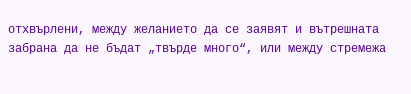отхвърлени, между желанието да се заявят и вътрешната забрана да не бъдат „твърде много“, или между стремежа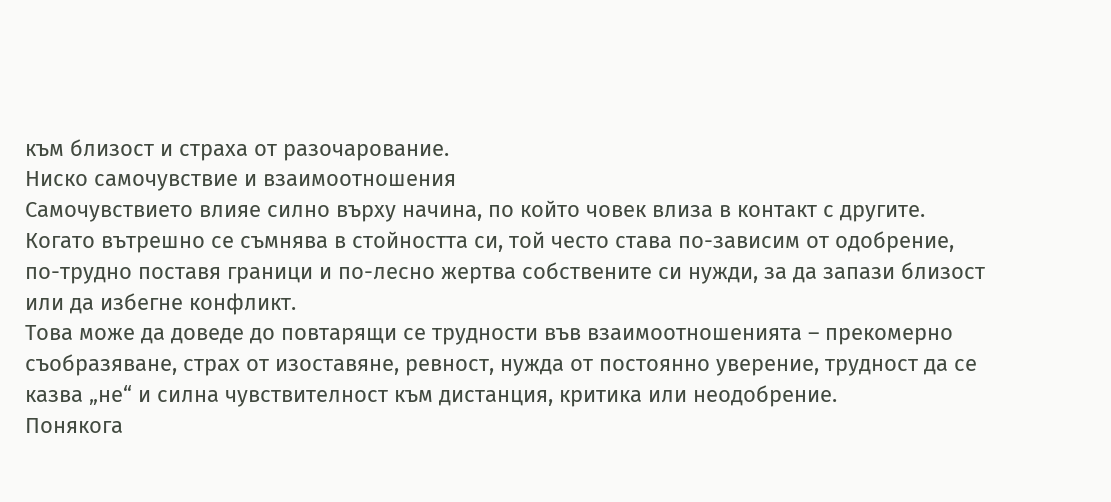към близост и страха от разочарование.
Ниско самочувствие и взаимоотношения
Самочувствието влияе силно върху начина, по който човек влиза в контакт с другите. Когато вътрешно се съмнява в стойността си, той често става по-зависим от одобрение, по-трудно поставя граници и по-лесно жертва собствените си нужди, за да запази близост или да избегне конфликт.
Това може да доведе до повтарящи се трудности във взаимоотношенията – прекомерно съобразяване, страх от изоставяне, ревност, нужда от постоянно уверение, трудност да се казва „не“ и силна чувствителност към дистанция, критика или неодобрение.
Понякога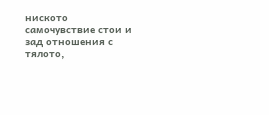ниското самочувствие стои и зад отношения с тялото,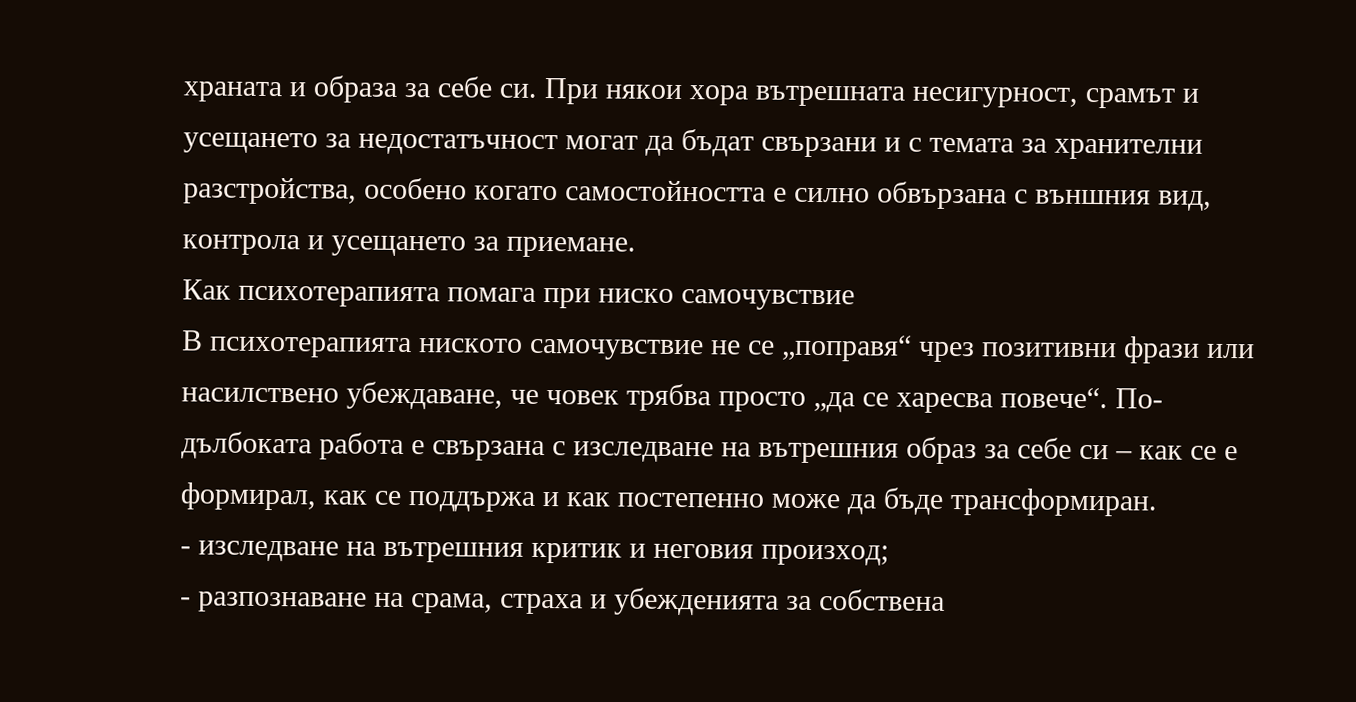храната и образа за себе си. При някои хора вътрешната несигурност, срамът и усещането за недостатъчност могат да бъдат свързани и с темата за хранителни разстройства, особено когато самостойността е силно обвързана с външния вид, контрола и усещането за приемане.
Как психотерапията помага при ниско самочувствие
В психотерапията ниското самочувствие не се „поправя“ чрез позитивни фрази или насилствено убеждаване, че човек трябва просто „да се харесва повече“. По-дълбоката работа е свързана с изследване на вътрешния образ за себе си – как се е формирал, как се поддържа и как постепенно може да бъде трансформиран.
- изследване на вътрешния критик и неговия произход;
- разпознаване на срама, страха и убежденията за собствена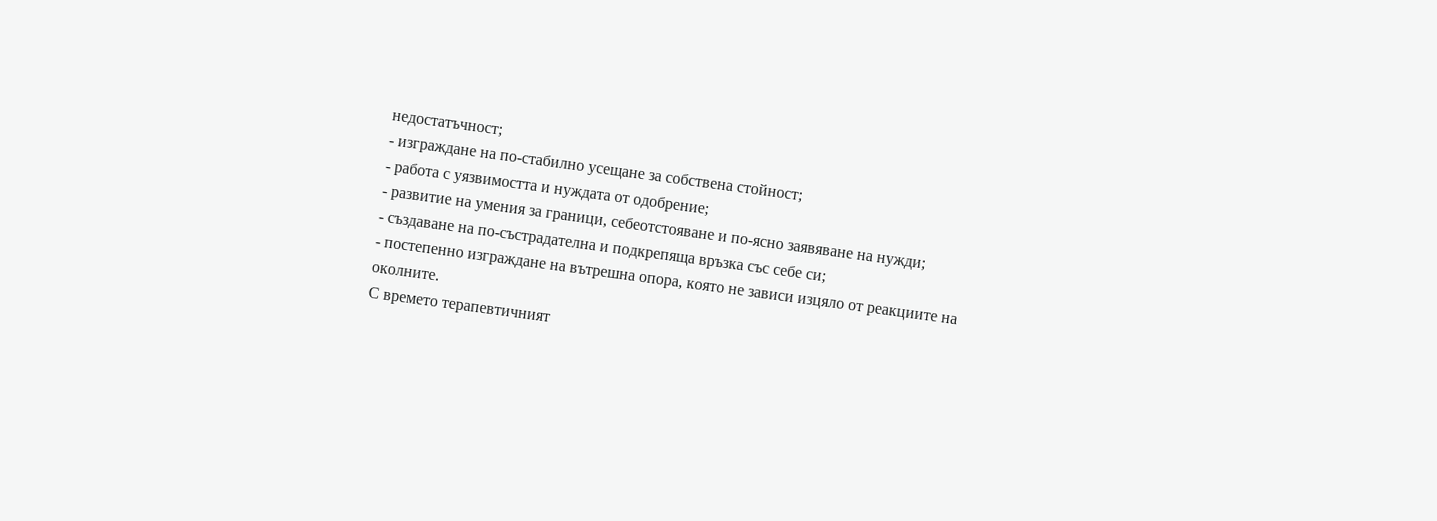недостатъчност;
- изграждане на по-стабилно усещане за собствена стойност;
- работа с уязвимостта и нуждата от одобрение;
- развитие на умения за граници, себеотстояване и по-ясно заявяване на нужди;
- създаване на по-състрадателна и подкрепяща връзка със себе си;
- постепенно изграждане на вътрешна опора, която не зависи изцяло от реакциите на околните.
С времето терапевтичният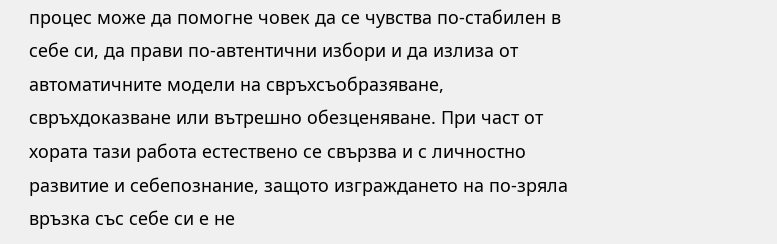процес може да помогне човек да се чувства по-стабилен в себе си, да прави по-автентични избори и да излиза от автоматичните модели на свръхсъобразяване, свръхдоказване или вътрешно обезценяване. При част от хората тази работа естествено се свързва и с личностно развитие и себепознание, защото изграждането на по-зряла връзка със себе си е не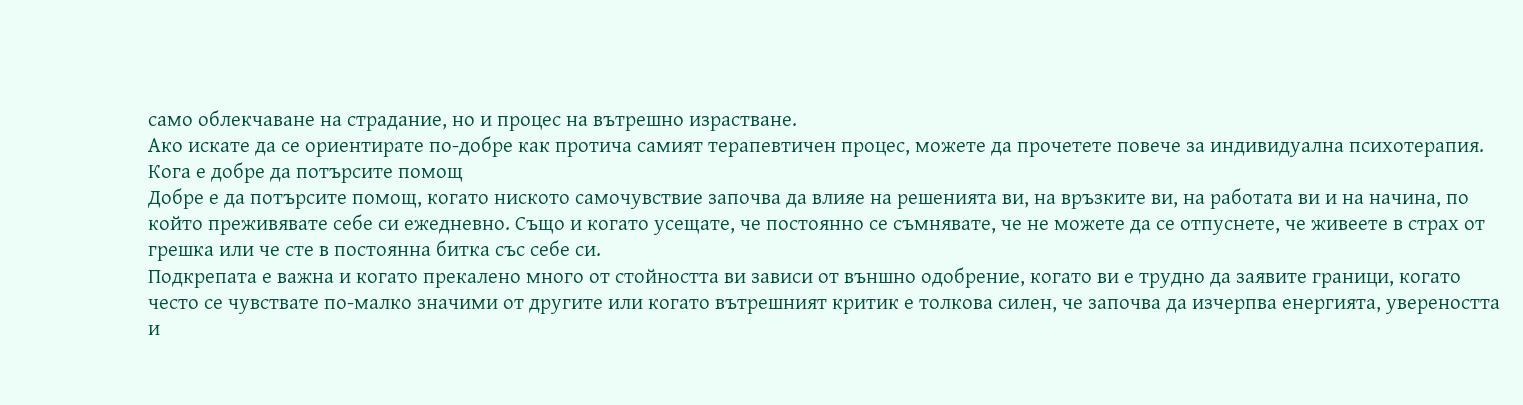само облекчаване на страдание, но и процес на вътрешно израстване.
Ако искате да се ориентирате по-добре как протича самият терапевтичен процес, можете да прочетете повече за индивидуална психотерапия.
Кога е добре да потърсите помощ
Добре е да потърсите помощ, когато ниското самочувствие започва да влияе на решенията ви, на връзките ви, на работата ви и на начина, по който преживявате себе си ежедневно. Също и когато усещате, че постоянно се съмнявате, че не можете да се отпуснете, че живеете в страх от грешка или че сте в постоянна битка със себе си.
Подкрепата е важна и когато прекалено много от стойността ви зависи от външно одобрение, когато ви е трудно да заявите граници, когато често се чувствате по-малко значими от другите или когато вътрешният критик е толкова силен, че започва да изчерпва енергията, увереността и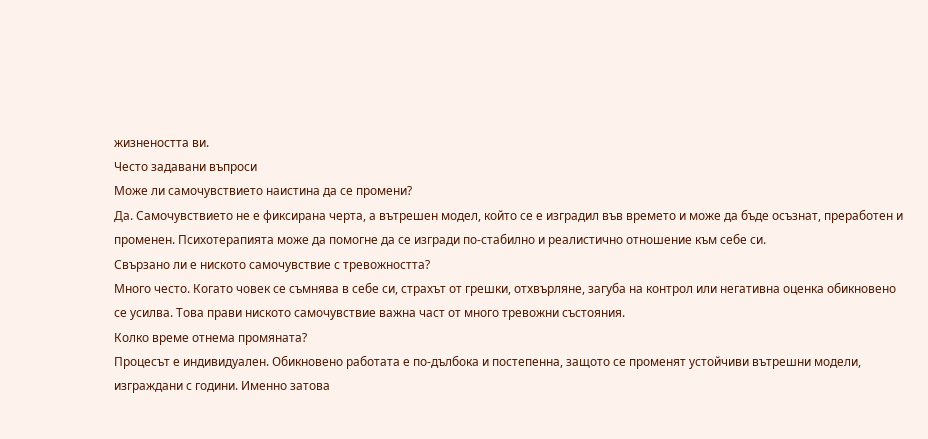жизнеността ви.
Често задавани въпроси
Може ли самочувствието наистина да се промени?
Да. Самочувствието не е фиксирана черта, а вътрешен модел, който се е изградил във времето и може да бъде осъзнат, преработен и променен. Психотерапията може да помогне да се изгради по-стабилно и реалистично отношение към себе си.
Свързано ли е ниското самочувствие с тревожността?
Много често. Когато човек се съмнява в себе си, страхът от грешки, отхвърляне, загуба на контрол или негативна оценка обикновено се усилва. Това прави ниското самочувствие важна част от много тревожни състояния.
Колко време отнема промяната?
Процесът е индивидуален. Обикновено работата е по-дълбока и постепенна, защото се променят устойчиви вътрешни модели, изграждани с години. Именно затова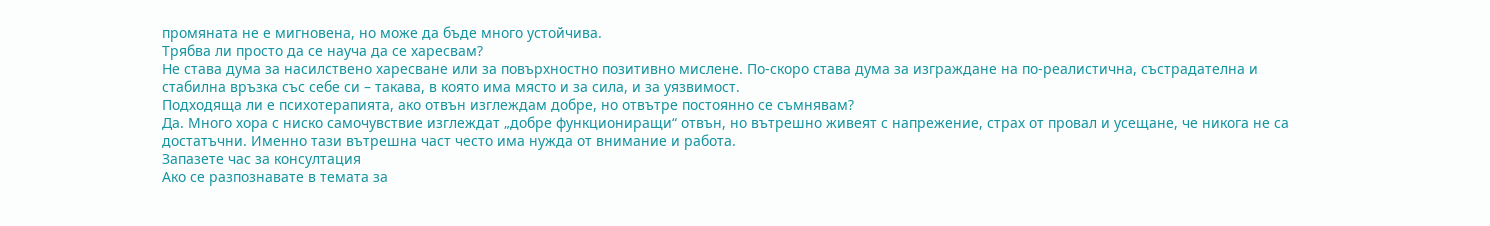промяната не е мигновена, но може да бъде много устойчива.
Трябва ли просто да се науча да се харесвам?
Не става дума за насилствено харесване или за повърхностно позитивно мислене. По-скоро става дума за изграждане на по-реалистична, състрадателна и стабилна връзка със себе си – такава, в която има място и за сила, и за уязвимост.
Подходяща ли е психотерапията, ако отвън изглеждам добре, но отвътре постоянно се съмнявам?
Да. Много хора с ниско самочувствие изглеждат „добре функциониращи“ отвън, но вътрешно живеят с напрежение, страх от провал и усещане, че никога не са достатъчни. Именно тази вътрешна част често има нужда от внимание и работа.
Запазете час за консултация
Ако се разпознавате в темата за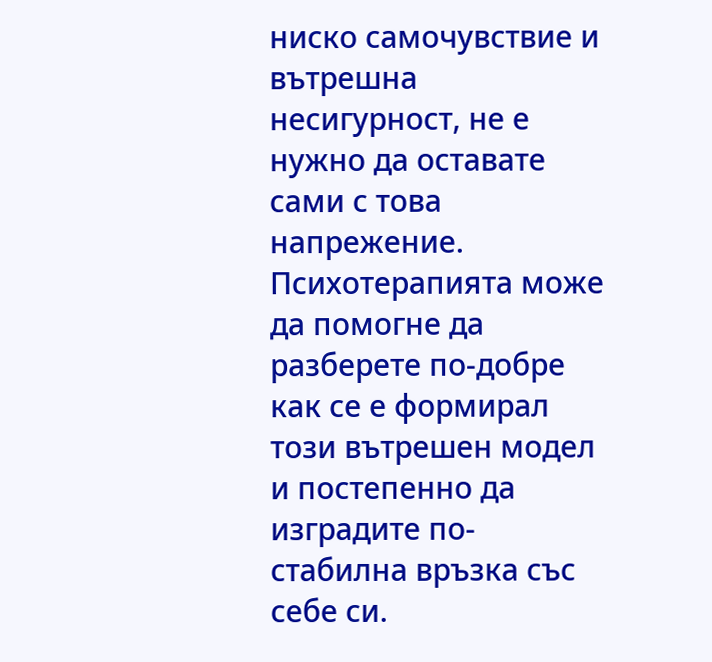ниско самочувствие и вътрешна несигурност, не е нужно да оставате сами с това напрежение. Психотерапията може да помогне да разберете по-добре как се е формирал този вътрешен модел и постепенно да изградите по-стабилна връзка със себе си.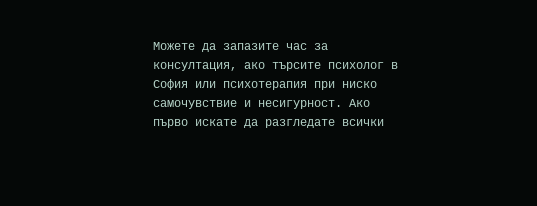Можете да запазите час за консултация, ако търсите психолог в София или психотерапия при ниско самочувствие и несигурност. Ако първо искате да разгледате всички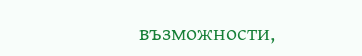възможности,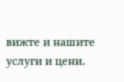вижте и нашите услуги и цени.